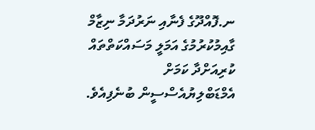ނ.ފޮއްދޫގެ ފެނާއި ނަރުދަމާ ނިޒާމް ގާއިމުކުރުމުގެ އަމަލީ މަސައްކަތްތައް ކުރިއަށްދާ ކަމަށް އެމްޑަބްލިޔުއެސްސީން ބުނެފިއެވެ.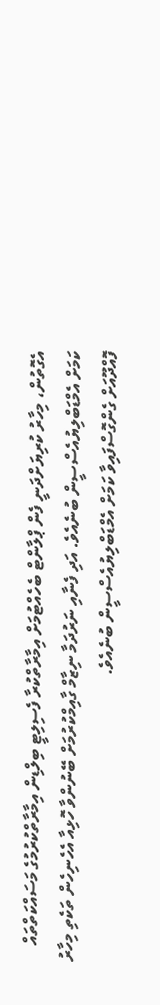އެގޮތުން، މިހާރު ކުރިޔަށްދަނީ ފެން ޕްލާންޓް ބެހެއްޓުމަށް އިމާރާތްކުރާ ފެސިލިޓީ ބިލްޑިން އިމާރާތްކުރުމުގެ މަސައްކަތްތައް ކަމަށް އެމްޑަބްލިޔުއެސްސީން ބުނެއެވެ. އަދި ފެނާއި ނަރުދަމާ ނިޒާމް ގާއިމްކުރުމަށް ބޭނުންވާ ހޮޅިއާ އެހެނިހެން ތަކެތި މިހާރު ފޮއްދޫއަށް ގެންގޮސްފައިވާ ކަމަށް އެމްޑަބްލިޔުއެސްސީން ބުނެއެވެ.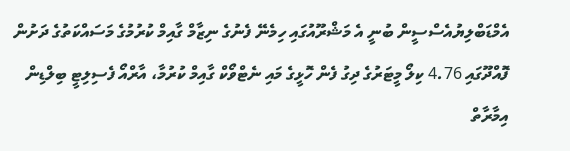އެމްޑަބްލިޔުއެސްސީން ބުނީ އެ މަޝްރޫއުގައި ހިމެނޭ ފެނުގެ ނިޒާމް ގާއިމް ކުރުމުގެ މަސައްކަތުގެ ދަށުން ފޮއްދޫގައި 4.76 ކިލޯ މީޓަރުގެ ދިގު ފެން ހޮޅީގެ މައި ނެޓްވޯކް ގާއިމް ކުރުމާ، އާރްއޯ ފެސިލިޓީ ބިލްޑިން އިމާރާތް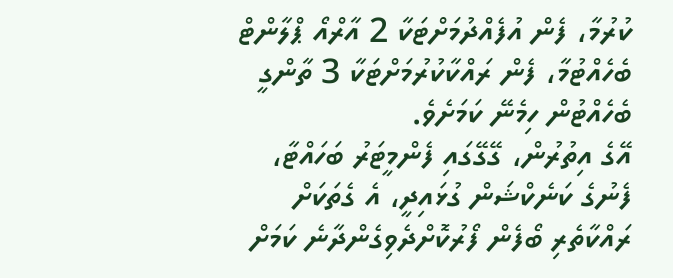ކުރުމާ، ފެން އުފެއްދުމަށްޓަކާ 2 އާރްއޯ ޕްލާންޓް ބެހެއްޓުމާ، ފެން ރައްކާކުރުމަށްޓަކާ 3 ތާންގީ ބެހެއްޓުން ހިމެނޭ ކަމަށެވެ.
އޭގެ އިތުރުން، ގޭގޭގައި ފެންމީޓަރު ބަހައްޓާ، ފެނުގެ ކަނެކްޝަން ގުޅައިދީ، އެ ގެތަކަށް ރައްކާތެރި ބޯފެން ފޯރުކޮށްދެވިގެންދާނެ ކަމަށް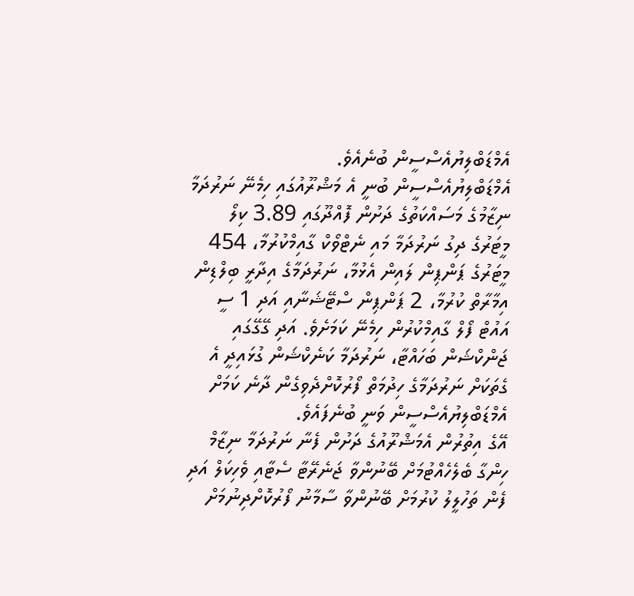އެމްޑަބްލިޔުއެސްސީން ބުނެއެވެ.
އެމްޑަބްލިޔުއެސްސީން ބުނީ އެ މަޝްރޫއުގައި ހިމެނޭ ނަރުދަމާ ނިޒާމުގެ މަސައްކަތުގެ ދަށުން ފޮއްދޫގައި 3.89 ކިލޯ މީޓަރުގެ ދިގު ނަރުދަމާ މައި ނެޓްވޯކް ގާއިމްކުރުމާ، 454 މީޓަރުގެ ޕަންޕިން ލައިން އެޅުމާ، ނަރުދަމާގެ އިދާރީ ބިލްޑިން އިމާރާތް ކުރުމާ، 2 ޕަންޕިން ސްޓޭޝަނާއި އަދި 1 ސީ އައުޓް ފޯލް ގާއިމްކުރުން ހިމެނޭ ކަމަށެވެ. އަދި ގޭގޭގައި ޖަންކްޝަން ބަހައްޓާ، ނަރުދަމާ ކަނެކްޝަން ގުޅައިދީ އެ ގެތަކަށް ނަރުދަމާގެ ހިދުމަތް ފޯރުކޮށްދެވިގެން ދާނެ ކަމަށް އެމްޑަބްލިޔުއެސްސީން ވަނީ ބުނެފައެވެ.
އޭގެ އިތުރުން އެމަޝްރޫއުގެ ދަށުން ފެނާ ނަރުދަމާ ނިޒާމް ހިންގާ ބެލެހެއްޓުމަށް ބޭނުންވާ ޖަނެރޭޓާ ސެޓާއި ވެހިކަލް އަދި ފެން ތަހުލީލު ކުރުމަށް ބޭނުންވާ ސާމާނު ފޯރުކޮށްދިނުމަށް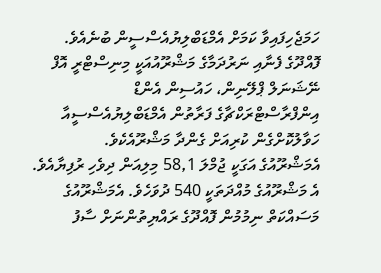ހަމަޖެހިފައިވާ ކަމަށް އެމްޑަބްލިޔުއެސްސީން ބުނެއެވެ.
ފޮއްދޫގެ ފެނާއި ނަރުދަމާގެ މަޝްރޫއުއަކީ މިނިސްޓްރީ އޮފް ނޭޝަނަލް ޕްލޭނިން، ހައުސިން އެންޑް އިންފްރާސްޓްރަކްޗާގެ ފަރާތުން އެމްޑަބްލިޔުއެސްސީއާ ހަވާލުކޮށްގެން ކުރިއަށް ގެންދާ މަޝްރޫއެކެވެ.
އެމަޝްރޫއުގެ އަގަކީ ޖުމްލަ 58,1 މިލިއަން ދިވެހި ރުފިޔާއެވެ. އެ މަޝްރޫއުގެ މުއްދަތަކީ 540 ދުވަހެވެ. އެމަޝްރޫއުގެ މަސައްކަތް ނިމުމުން ފޮއްދޫގެ ރައްޔިތުންނަށް ސާފު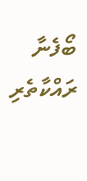ބޯފެނާ ރައްކާތެރި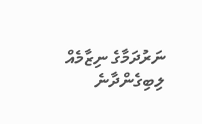ނަރުދަމާގެ ނިޒާމެއް ލިބިގެންދާނެ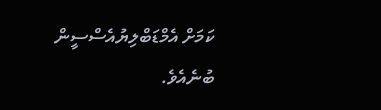ކަމަށް އެމްޑަބްލިޔުއެސްސީން ބުނެއެވެ.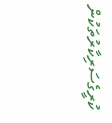ކުރީގެސަރިކާރުތަކުން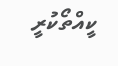ކީއްތޯކުރީ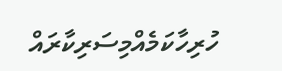ހުރިހާކަމެއްމިސަރިކާރައް